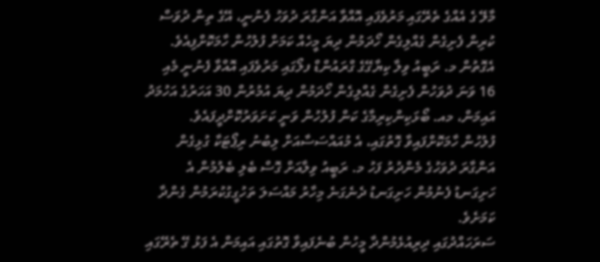މާލޭ ގެ އެއްގެ ތެރޭގައި މަރުވެފައި އޮއްވާ އަންގާރަ ދުވަހު ފެނުނީ، އޭގެ ތިން ދުވަސް ކުރިން ފެށިގެން ގެއްލިގެން ހޯދަމުން ދިޔަ މީހެއް ކަމަށް ފުލުހުން ހާމަކޮށްފިއެވެ.
އެގޮތުން މ. ރަބީއު ވިލާ ކިޔާގޭގެ ގްރައުންޑް ފލޯގައި މަރުވެފައި އޮއްވާ ފެނުނީ މެއި 16 ވަނަ ދުވަހުން ފެށިގެން ގެއްލިގެން ހޯދަމުން ދިޔަ އުމުރުން 30 އަހަރުގެ އަހުމަދު އައިމަން، މއ. ބޯޅަކިންކިރިމާގެ ކަން ފުލުހުން ވަނީ ކަށަވަރުކޮށްދީފައެވެ.
ފުލުހުން ހާމަކޮށްފައިވާ ގޮތުގައި، އެ މުއައްސަސާއަށް ލިބުނު ރިޕޯޓަކާ ގުޅިގެން އަންގާރަ ދުވަހުގެ މެންދުރު ފަހު މ. ރަބީއު ވިލާއަށް ގޮސް ބެލި ބެލުމުން އެ ހަށިގަނޑު ފެނުމުން ހަށިގަނޑު ދެނެގަނެ މިހާރު މައްސަލަ ތަހުގީގުކުރަމުން ގެންދާ ކަމަށެވެ.
ސަރަހައްދުގައި ދިރިއުޅެމުންދާ މީހުން ބުނެފައިވާ ގޮތުގައި އައިމަން އެ ފަޅު ގޭ ތެރޭގައި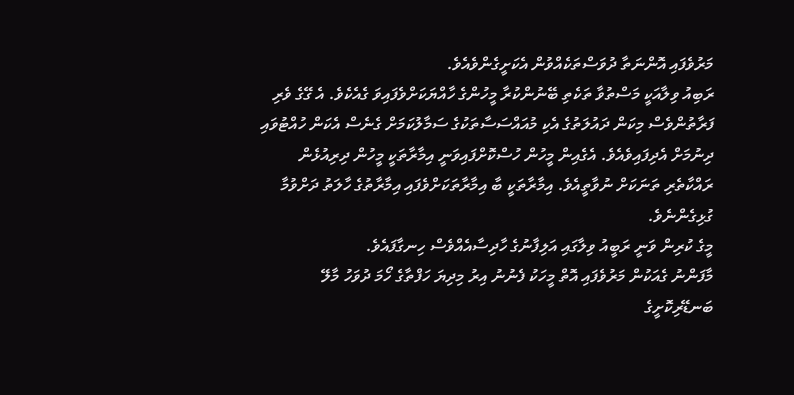މަރުވެފައި އޮންނަތާ ދުވަސްތަކެއްވުން އެކަށީގެންވެއެވެ.
ރަބިއު ވިލާއަކީ މަސްތުވާ ތަކެތި ބޭނުންކުރާ މީހުންގެ ހާއްޔަކަށްވެފައިވަ ގެއެކެވެ. އެ ގޭގެ ވެރި ފަރާތުންވެސް މިކަން ދައުލަތުގެ އެކި މުއައްސަސާތަކުގެ ސަމާލުކަމަށް ގެނެސް އެކަން ހުއްޓުވައި ދިނުމަށް އެދިފައިވެއެވެ. އެގެއިން މީހުން ހުސްކޮށްފައިވަނީ އިމާރާތަކީ މީހުން ދިރިއުޅެން ރައްކާތެރި ތަނަކަށް ނުވާތީއެވެ. އިމާރާތަކީ ބާ އިމާރާތަކަށްވެފައި އިމާރާތުގެ ހާލަތު ދަށްވުމާ ގުޅިގެންނެވެ.
މީގެ ކުރިން ވަނީ ރަބީއު ވިލާގައި އަލިފާނުގެ ހާދިސާއެއްވެސް ހިނގާފައެވެ.
މާފަންނު ގެއަކުން މަރުވެފައި އޮތް މީހަކު ފެނުނު އިރު މިދިޔަ ހަފްތާގެ ހޯމަ ދުވަހު މާލޭ ބަނޑޭރިކޮށީގެ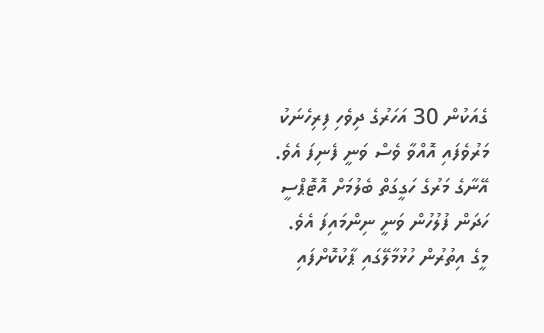ގެއަކުން 30 އަހަރުގެ ދިވެހި ފިރިހެނަކު މަރުވެފައި އޮއްވާ ވެސް ވަނީ ފެނިފަ އެވެ. އޭނާގެ މަރުގެ ހަގީގަތް ބެލުމަށް އޮޓޮޕްސީ ހަދަން ފުލުހުން ވަނީ ނިންމައިފަ އެވެ.
މީގެ އިތުރުން ހުޅުމާލޭގައި ޕާކުކޮށްފައި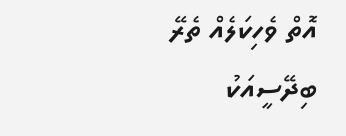އޮތް ވެހިކަލެއް ތެރޭ ބިދޭސީއަކު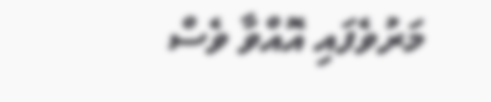މަރުވެފައި އޮއްވާ ވެސް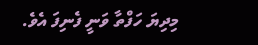މިދިޔަ ހަފްތާ ވަނީ ފެނިފަ އެވެ.